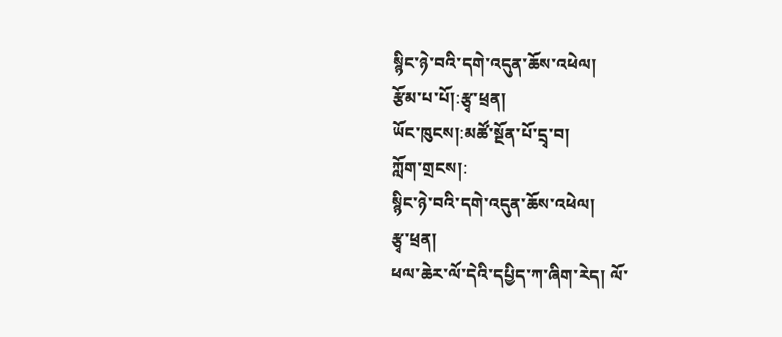སྙིང་ཉེ་བའི་དགེ་འདུན་ཆོས་འཕེལ།
རྩོམ་པ་པོ།:རྩྭ་ཕྲན།
ཡོང་ཁུངས།:མཚོ་སྔོན་པོ་དྲྭ་བ།
ཀློག་གྲངས།:
སྙིང་ཉེ་བའི་དགེ་འདུན་ཆོས་འཕེལ།
རྩྭ་ཕྲན།
ཕལ་ཆེར་ལོ་དེའི་དཔྱིད་ཀ་ཞིག་རེད། ལོ་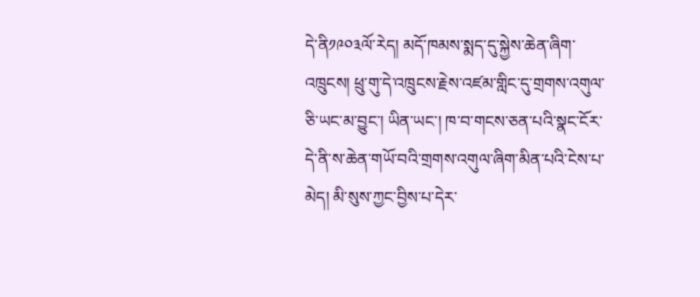དེ་ནི༡༩༠༣ལོ་རེད། མདོ་ཁམས་སྨད་དུ་སྐྱེས་ཆེན་ཞིག་འཁྲུངས། ཕྲུ་གུ་དེ་འཁྲུངས་རྗེས་འཛམ་གླིང་དུ་གྲགས་འགུལ་ཅི་ཡང་མ་བྱུང་། ཡིན་ཡང་། ཁ་བ་གངས་ཅན་པའི་སྣང་ངོར་དེ་ནི་ས་ཆེན་གཡོ་བའི་གྲགས་འགུལ་ཞིག་མིན་པའི་ངེས་པ་མེད། མི་སུས་ཀྱང་བྱིས་པ་དེར་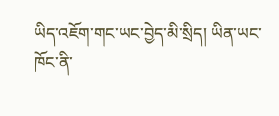ཡིད་འཇོག་གང་ཡང་བྱེད་མི་སྲིད། ཡིན་ཡང་ཁོང་ནི་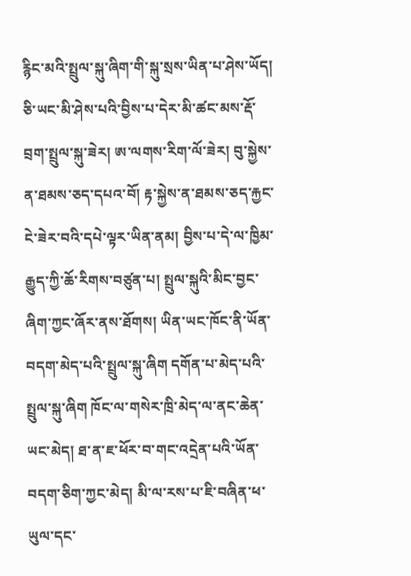རྙིང་མའི་སྤྲུལ་སྐུ་ཞིག་གི་སྐུ་སྲས་ཡིན་པ་ཤེས་ཡོད། ཅི་ཡང་མི་ཤེས་པའི་བྱིས་པ་དེར་མི་ཚང་མས་རྡོ་བྲག་སྤྲུལ་སྐུ་ཟེར། ཨ་ལགས་རིག་ལོ་ཟེར། བུ་སྐྱེས་ན་ཐམས་ཅད་དཔའ་བོ། རྟ་སྐྱེས་ན་ཐམས་ཅད་རྐྱང་ངེ་ཟེར་བའི་དཔེ་ལྟར་ཡིན་ནམ། བྱིས་པ་དེ་ལ་ཁྱིམ་རྒྱུད་ཀྱི་ཆོ་རིགས་བཙུན་པ། སྤྲུལ་སྐུའི་མིང་བྱང་ཞིག་ཀྱང་ཞོར་ནས་ཐོགས། ཡིན་ཡང་ཁོང་ནི་ཡོན་བདག་མེད་པའི་སྤྲུལ་སྐུ་ཞིག དགོན་པ་མེད་པའི་སྤྲུལ་སྐུ་ཞིག ཁོང་ལ་གསེར་ཁྲི་མེད་ལ་ནང་ཆེན་ཡང་མེད། ཐ་ན་ཇ་ཕོར་བ་གང་འདྲེན་པའི་ཡོན་བདག་ཅིག་ཀྱང་མེད། མི་ལ་རས་པ་ཇི་བཞིན་ཕ་ཡུལ་དང་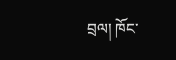བྲལ། ཁོང་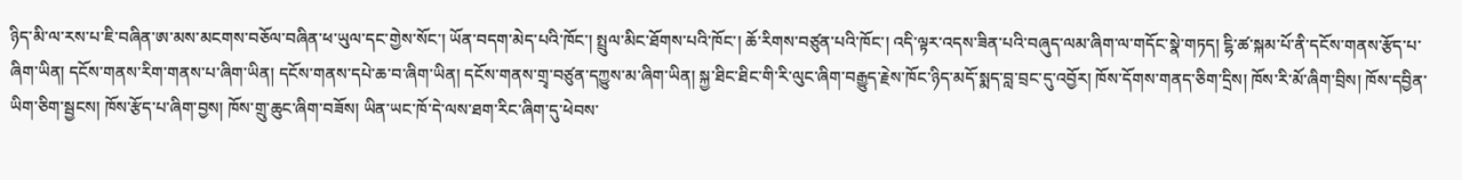ཉིད་མི་ལ་རས་པ་ཇི་བཞིན་ཨ་མས་མངགས་བཅོལ་བཞིན་ཕ་ཡུལ་དང་གྱེས་སོང་། ཡོན་བདག་མེད་པའི་ཁོང་། སྤྲུལ་མིང་ཐོགས་པའི་ཁོང་། ཆོ་རིགས་བཙུན་པའི་ཁོང་། འདི་ལྟར་འདས་ཟིན་པའི་བཞུད་ལམ་ཞིག་ལ་གདོང་སྣེ་གཏད། ངྷི་ཚ་སྐམ་པོ་ནི་དངོས་གནས་རྩོད་པ་ཞིག་ཡིན། དངོས་གནས་རིག་གནས་པ་ཞིག་ཡིན། དངོས་གནས་དཔེ་ཆ་བ་ཞིག་ཡིན། དངོས་གནས་གྲྭ་བཙུན་དཀྱུས་མ་ཞིག་ཡིན། སྐྱ་ཐིང་ཐིང་གི་རི་ལུང་ཞིག་བརྒྱུད་རྗེས་ཁོང་ཉིད་མདོ་སྨད་བླ་བྲང་དུ་འབྱོར། ཁོས་དོགས་གནད་ཅིག་དྲིས། ཁོས་རི་མོ་ཞིག་བྲིས། ཁོས་དབྱིན་ཡིག་ཅིག་སྦྱངས། ཁོས་རྩོད་པ་ཞིག་བྱས། ཁོས་གྲུ་ཆུང་ཞིག་བཟོས། ཡིན་ཡང་ཁོ་དེ་ལས་ཐག་རིང་ཞིག་དུ་ཕེབས་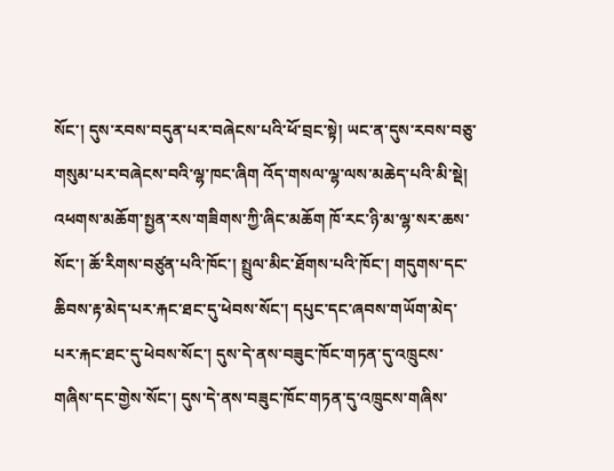སོང་། དུས་རབས་བདུན་པར་བཞེངས་པའི་ཕོ་བྲང་སྟེ། ཡང་ན་དུས་རབས་བཅུ་གསུམ་པར་བཞེངས་བའི་ལྷ་ཁང་ཞིག འོད་གསལ་ལྷ་ལས་མཆེད་པའི་མི་སྡེ། འཕགས་མཆོག་སྤྱན་རས་གཟིགས་ཀྱི་ཞིང་མཆོག ཁོ་རང་ཉི་མ་ལྷ་སར་ཆས་སོང་། ཆོ་རིགས་བཙུན་པའི་ཁོང་། སྤྲུལ་མིང་ཐོགས་པའི་ཁོང་། གདུགས་དང་ཆིབས་རྟ་མེད་པར་རྐང་ཐང་དུ་ཕེབས་སོང་། དཔུང་དང་ཞབས་གཡོག་མེད་པར་རྐང་ཐང་དུ་ཕེབས་སོང་། དུས་དེ་ནས་བཟུང་ཁོང་གཏན་དུ་འཁྲུངས་གཞིས་དང་གྱེས་སོང་། དུས་དེ་ནས་བཟུང་ཁོང་གཏན་དུ་འཁྲུངས་གཞིས་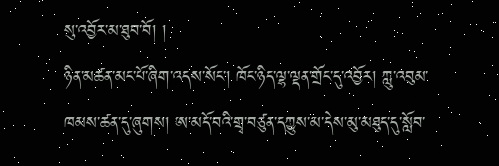སུ་འབྱོར་མ་ཐུབ་བོ། །
ཉིན་མཚན་མང་པོ་ཞིག་འདས་སོང་། ཁོང་ཉིད་ལྷ་ལྡན་གྲོང་དུ་འབྱོར། ཀླུ་འབུམ་ཁམས་ཚན་དུ་ཞུགས། ཨ་མདོ་བའི་གྲྭ་བཙུན་དཀྱུས་མ་དེས་མུ་མཐུད་དུ་སློབ་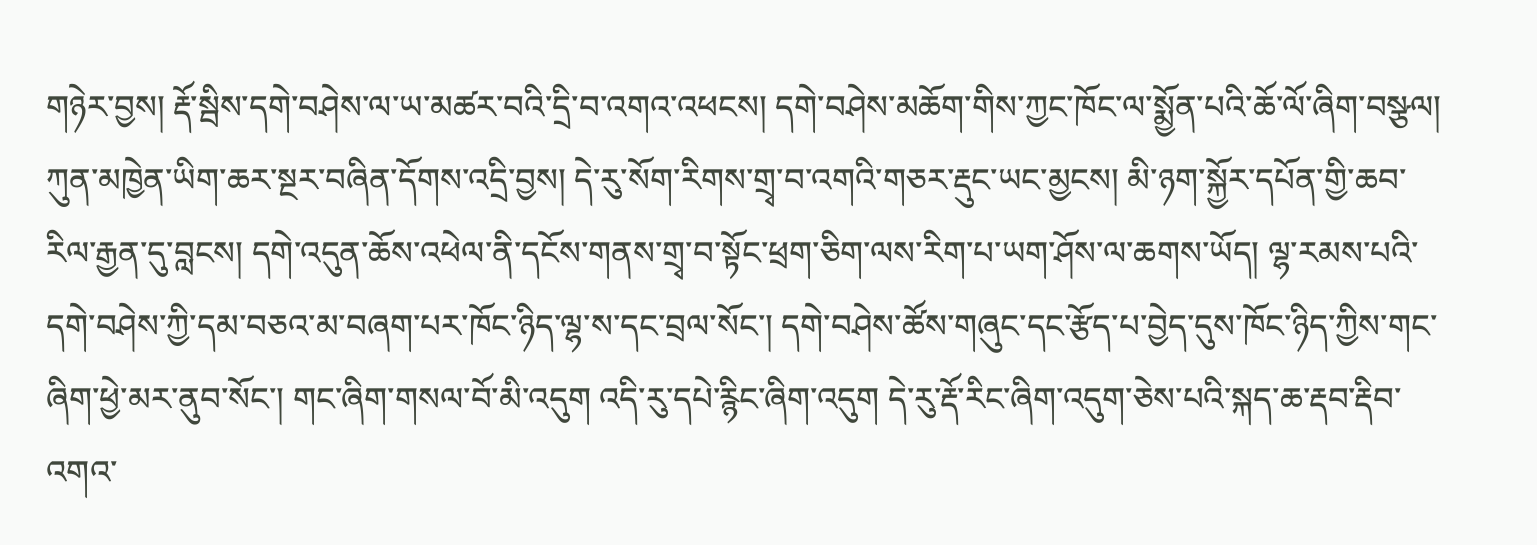གཉེར་བྱས། རྡོ་སྦིས་དགེ་བཤེས་ལ་ཡ་མཚར་བའི་དྲི་བ་འགའ་འཕངས། དགེ་བཤེས་མཆོག་གིས་ཀྱང་ཁོང་ལ་སྨྱོན་པའི་ཆོ་ལོ་ཞིག་བསྩལ། ཀུན་མཁྱེན་ཡིག་ཆར་སྔར་བཞིན་དོགས་འདྲི་བྱས། དེ་རུ་སོག་རིགས་གྲྭ་བ་འགའི་གཅར་རྡུང་ཡང་མྱངས། མི་ཉག་སྐྱོར་དཔོན་གྱི་ཆབ་རིལ་རྒྱན་དུ་བླངས། དགེ་འདུན་ཆོས་འཕེལ་ནི་དངོས་གནས་གྲྭ་བ་སྟོང་ཕྲག་ཅིག་ལས་རིག་པ་ཡག་ཤོས་ལ་ཆགས་ཡོད། ལྷ་རམས་པའི་དགེ་བཤེས་ཀྱི་དམ་བཅའ་མ་བཞག་པར་ཁོང་ཉིད་ལྷ་ས་དང་བྲལ་སོང་། དགེ་བཤེས་ཚོས་གཞུང་དང་རྩོད་པ་བྱེད་དུས་ཁོང་ཉིད་ཀྱིས་གང་ཞིག་ཕྱེ་མར་ནུབ་སོང་། གང་ཞིག་གསལ་བོ་མི་འདུག འདི་རུ་དཔེ་རྙིང་ཞིག་འདུག དེ་རུ་རྡོ་རིང་ཞིག་འདུག་ཅེས་པའི་སྐད་ཆ་རྡབ་རྡིབ་འགའ་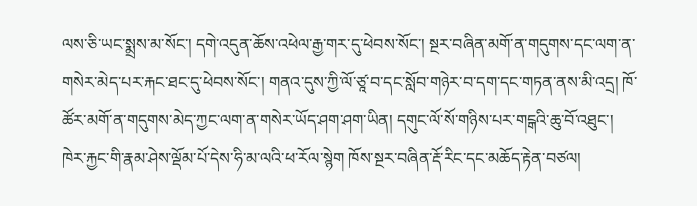ལས་ཅི་ཡང་སྨྲས་མ་སོང་། དགེ་འདུན་ཆོས་འཕེལ་རྒྱ་གར་དུ་ཕེབས་སོང་། སྔར་བཞིན་མགོ་ན་གདུགས་དང་ལག་ན་གསེར་མེད་པར་རྐང་ཐང་དུ་ཕེབས་སོང་། གནའ་དུས་ཀྱི་ལོ་ཙཱ་བ་དང་སློབ་གཉེར་བ་དག་དང་གཏན་ནས་མི་འདྲ། ཁོ་ཚོར་མགོ་ན་གདུགས་མེད་ཀྱང་ལག་ན་གསེར་ཡོད་ཤག་ཤག་ཡིན། དགུང་ལོ་སོ་གཉིས་པར་གངྒའི་ཆུ་བོ་འཐུང་། ཁེར་རྐྱང་གི་རྣམ་ཤེས་ལྡོམ་པོ་དེས་ཧི་མ་ལའི་ཕ་རོལ་སྙེག ཁོས་སྔར་བཞིན་རྡོ་རིང་དང་མཆོད་རྟེན་བཙལ།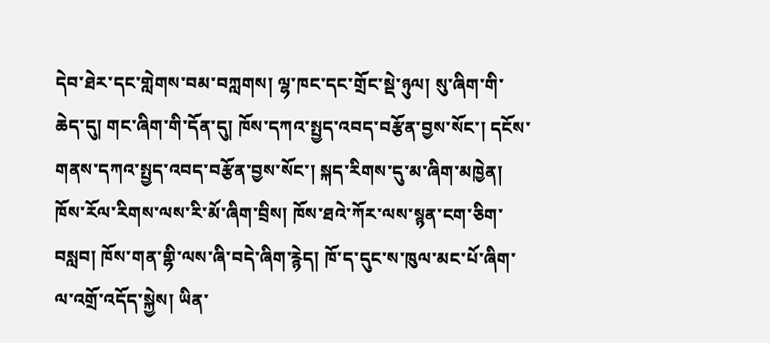དེབ་ཐེར་དང་གླེགས་བམ་བཀླགས། ལྷ་ཁང་དང་གྲོང་སྡེ་ཉུལ། སུ་ཞིག་གི་ཆེད་དུ། གང་ཞིག་གི་དོན་དུ། ཁོས་དཀའ་སྤྱད་འབད་བརྩོན་བྱས་སོང་། དངོས་གནས་དཀའ་སྤྱད་འབད་བརྩོན་བྱས་སོང་། སྐད་རིགས་དུ་མ་ཞིག་མཁྱེན། ཁོས་རོལ་རིགས་ལས་རི་མོ་ཞིག་བྲིས། ཁོས་ཐའེ་ཀོར་ལས་སྙན་ངག་ཅིག་བསླབ། ཁོས་གན་གྷི་ལས་ཞི་བདེ་ཞིག་རྙེད། ཁོ་ད་དུང་ས་ཁུལ་མང་པོ་ཞིག་ལ་འགྲོ་འདོད་སྐྱེས། ཡིན་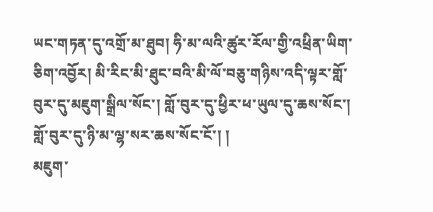ཡང་གཏན་དུ་འགྲོ་མ་ཐུབ། ཧི་མ་ལའི་ཚུར་རོལ་གྱི་འཕྲིན་ཡིག་ཅིག་འབྱོར། མི་རིང་མི་ཐུང་བའི་མི་ལོ་བཅུ་གཉིས་འདི་ལྟར་གློ་བུར་དུ་མཇུག་སྒྲིལ་སོང་། གློ་བུར་དུ་ཕྱིར་ཕ་ཡུལ་དུ་ཆས་སོང་། གློ་བུར་དུ་ཉི་མ་ལྷ་སར་ཆས་སོང་ངོ་། །
མཇུག་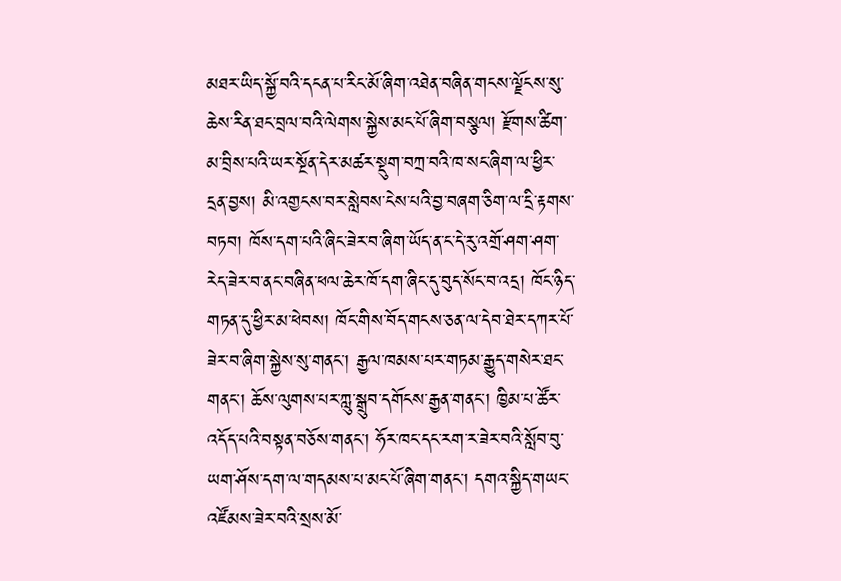མཐར་ཡིད་སྐྱོ་བའི་དངན་པ་རིང་མོ་ཞིག་འཐེན་བཞིན་གངས་ལྗོངས་སུ་ཆེས་རིན་ཐང་བྲལ་བའི་ལེགས་སྐྱེས་མང་པོ་ཞིག་བསྩལ། རྫོགས་ཚིག་མ་བྲིས་པའི་ཡར་སྔོན་དེར་མཚར་སྡུག་བཀྲ་བའི་ཁ་སང་ཞིག་ལ་ཕྱིར་དྲན་བྱས། མི་འགྱངས་བར་སླེབས་ངེས་པའི་བྱ་བཞག་ཅིག་ལ་དྲི་རྟགས་བཏབ། ཁོས་དག་པའི་ཞིང་ཟེར་བ་ཞིག་ཡོད་ན་ང་དེ་རུ་འགྲོ་ཤག་ཤག་རེད་ཟེར་བ་ནང་བཞིན་ཕལ་ཆེར་ཁོ་དག་ཞིང་དུ་བུད་སོང་བ་འདྲ། ཁོང་ཉིད་གཏན་དུ་ཕྱིར་མ་ཕེབས། ཁོང་གིས་བོད་གངས་ཅན་ལ་དེབ་ཐེར་དཀར་པོ་ཟེར་བ་ཞིག་སྐྱེས་སུ་གནང་། རྒྱལ་ཁམས་པར་གཏམ་རྒྱུད་གསེར་ཐང་གནང་། ཆོས་ལུགས་པར་ཀླུ་སྒྲུབ་དགོངས་རྒྱན་གནང་། ཁྱིམ་པ་ཚོར་འདོད་པའི་བསྟན་བཅོས་གནང་། ཧོར་ཁང་དང་རག་ར་ཟེར་བའི་སློབ་བུ་ཡག་ཤོས་དག་ལ་གདམས་པ་མང་པོ་ཞིག་གནང་། དགའ་སྐྱིད་གཡང་འཛོམས་ཟེར་བའི་སྲས་མོ་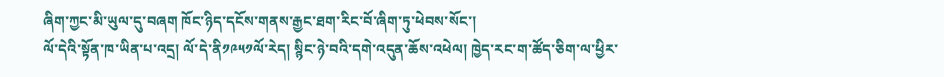ཞིག་ཀྱང་མི་ཡུལ་དུ་བཞག ཁོང་ཉིད་དངོས་གནས་རྒྱང་ཐག་རིང་བོ་ཞིག་ཏུ་ཕེབས་སོང་།
ལོ་དེའི་སྟོན་ཁ་ཡིན་པ་འདྲ། ལོ་དེ་ནི༡༩༥༡ལོ་རེད། སྙིང་ཉེ་བའི་དགེ་འདུན་ཆོས་འཕེལ། ཁྱེད་རང་ག་ཚོད་ཅིག་ལ་ཕྱིར་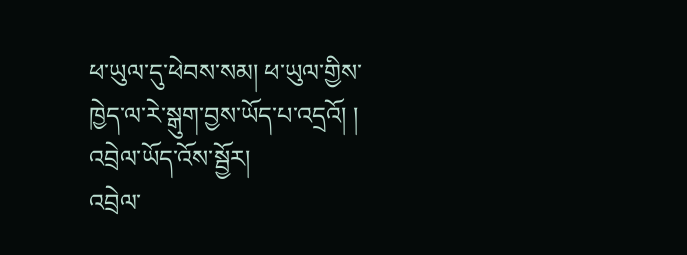ཕ་ཡུལ་དུ་ཕེབས་སམ། ཕ་ཡུལ་གྱིས་ཁྱེད་ལ་རེ་སྒུག་བྱས་ཡོད་པ་འདྲའོ། །
འབྲེལ་ཡོད་འོས་སྦྱོར།
འབྲེལ་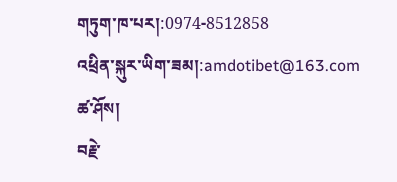གཏུག་ཁ་པར།:0974-8512858
འཕྲིན་སྐུར་ཡིག་ཟམ།:amdotibet@163.com
ཚ་ཤོས།
བརྗེ་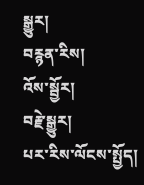སྒྱུར།
བརྙན་རིས།
འོས་སྦྱོར།
བརྗེ་སྒྱུར།
པར་རིས་ལོངས་སྤྱོད།